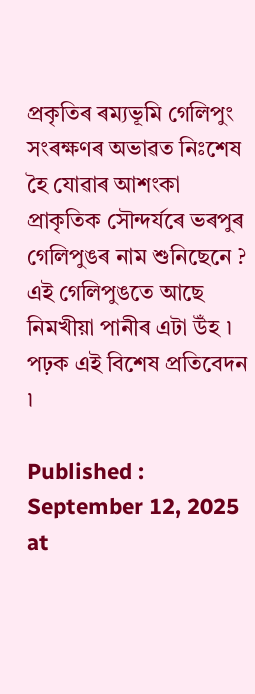প্ৰকৃতিৰ ৰম্যভূমি গেলিপুং সংৰক্ষণৰ অভাৱত নিঃশেষ হৈ যোৱাৰ আশংকা
প্ৰাকৃতিক সৌন্দৰ্যৰে ভৰপুৰ গেলিপুঙৰ নাম শুনিছেনে ? এই গেলিপুঙতে আছে নিমখীয়া পানীৰ এটা উঁহ ৷ পঢ়ক এই বিশেষ প্ৰতিবেদন ৷

Published : September 12, 2025 at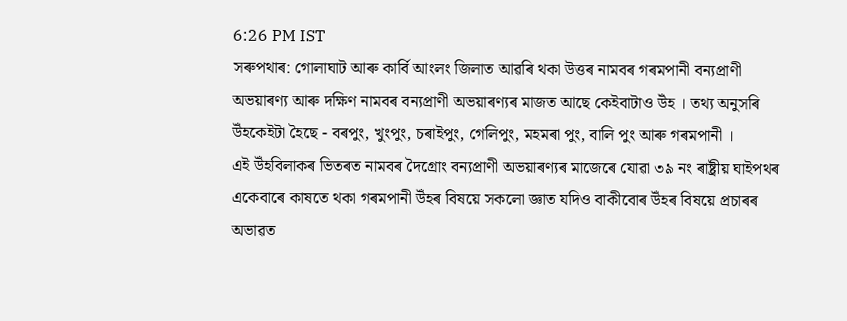6:26 PM IST
সৰুপথাৰ: গোলাঘাট আৰু কাৰ্বি আংলং জিলাত আৱৰি থকা উত্তৰ নামবৰ গৰমপানী বন্যপ্রাণী অভয়াৰণ্য আৰু দক্ষিণ নামবৰ বন্যপ্রাণী অভয়াৰণ্যৰ মাজত আছে কেইবাটাও উঁহ । তথ্য অনুসৰি উঁহকেইটা হৈছে - বৰপুং, খুংপুং, চৰাইপুং, গেলিপুং, মহমৰা পুং, বালি পুং আৰু গৰমপানী ।
এই উঁহবিলাকৰ ভিতৰত নামবৰ দৈগ্রোং বন্যপ্রাণী অভয়াৰণ্যৰ মাজেৰে যোৱা ৩৯ নং ৰাষ্ট্ৰীয় ঘাইপথৰ একেবাৰে কাষতে থকা গৰমপানী উঁহৰ বিষয়ে সকলো জ্ঞাত যদিও বাকীবোৰ উঁহৰ বিষয়ে প্ৰচাৰৰ অভাৱত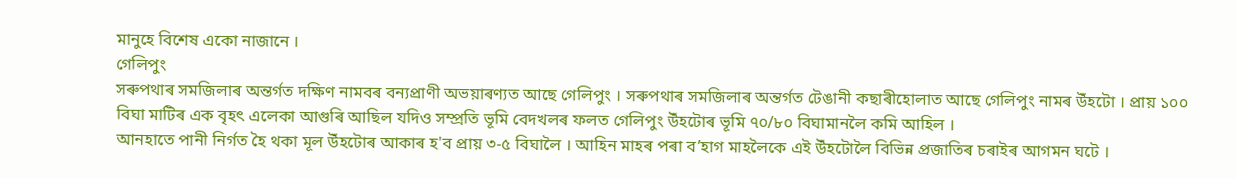মানুহে বিশেষ একো নাজানে ।
গেলিপুং
সৰুপথাৰ সমজিলাৰ অন্তৰ্গত দক্ষিণ নামবৰ বন্যপ্রাণী অভয়াৰণ্যত আছে গেলিপুং । সৰুপথাৰ সমজিলাৰ অন্তৰ্গত টেঙানী কছাৰীহোলাত আছে গেলিপুং নামৰ উঁহটো । প্রায় ১০০ বিঘা মাটিৰ এক বৃহৎ এলেকা আগুৰি আছিল যদিও সম্প্ৰতি ভূমি বেদখলৰ ফলত গেলিপুং উঁহটোৰ ভূমি ৭০/৮০ বিঘামানলৈ কমি আহিল ।
আনহাতে পানী নির্গত হৈ থকা মূল উঁহটোৰ আকাৰ হ'ব প্রায় ৩-৫ বিঘালৈ । আহিন মাহৰ পৰা ব’হাগ মাহলৈকে এই উঁহটোলৈ বিভিন্ন প্ৰজাতিৰ চৰাইৰ আগমন ঘটে ।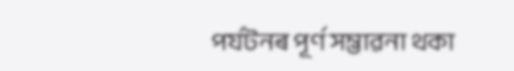পর্যটনৰ পূৰ্ণ সম্ভাৱনা থকা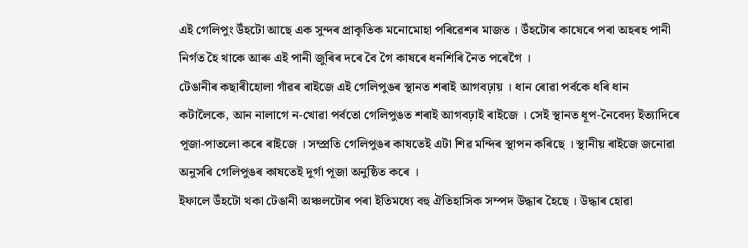এই গেলিপুং উঁহটো আছে এক সুন্দৰ প্ৰাকৃতিক মনোমোহা পৰিৱেশৰ মাজত । উঁহটোৰ কাষেৰে পৰা অহৰহ পানী নির্গত হৈ থাকে আৰু এই পানী জুৰিৰ দৰে বৈ গৈ কাষৰে ধনশিৰি নৈত পৰেগৈ ।
টেঙানীৰ কছাৰীহোলা গাঁৱৰ ৰাইজে এই গেলিপুঙৰ স্থানত শৰাই আগবঢ়ায় । ধান ৰোৱা পৰ্বকে ধৰি ধান কটালৈকে, আন নালাগে ন-খোৱা পৰ্বতো গেলিপুঙত শৰাই আগবঢ়াই ৰাইজে । সেই স্থানত ধূপ-নৈবেদ্য ইত্যাদিৰে পূজা-পাতলো কৰে ৰাইজে । সম্প্ৰতি গেলিপুঙৰ কাষতেই এটা শিৱ মন্দিৰ স্থাপন কৰিছে । স্থানীয় ৰাইজে জনোৱা অনুসৰি গেলিপুঙৰ কাষতেই দুৰ্গা পূজা অনুষ্ঠিত কৰে ।
ইফালে উঁহটো থকা টেঙানী অঞ্চলটোৰ পৰা ইতিমধ্যে বহু ঐতিহাসিক সম্পদ উদ্ধাৰ হৈছে । উদ্ধাৰ হোৱা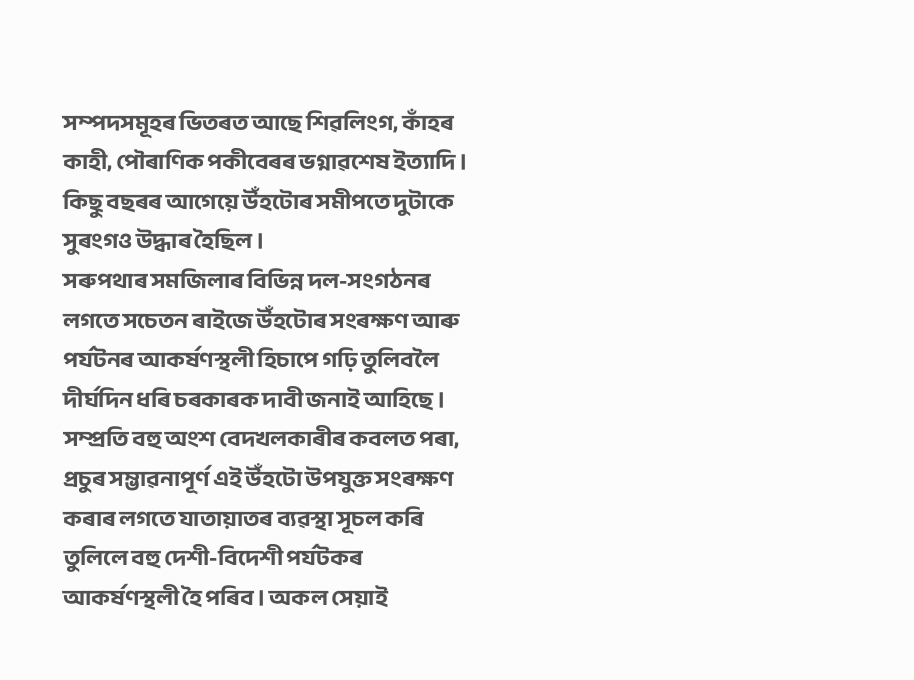সম্পদসমূহৰ ভিতৰত আছে শিৱলিংগ, কাঁহৰ কাহী, পৌৰাণিক পকীবেৰৰ ভগ্নাৱশেষ ইত্যাদি । কিছু বছৰৰ আগেয়ে উঁহটোৰ সমীপতে দুটাকে সুৰংগও উদ্ধাৰ হৈছিল ।
সৰুপথাৰ সমজিলাৰ বিভিন্ন দল-সংগঠনৰ লগতে সচেতন ৰাইজে উঁহটোৰ সংৰক্ষণ আৰু পৰ্যটনৰ আকৰ্ষণস্থলী হিচাপে গঢ়ি তুলিবলৈ দীর্ঘদিন ধৰি চৰকাৰক দাবী জনাই আহিছে । সম্প্রতি বহু অংশ বেদখলকাৰীৰ কবলত পৰা, প্ৰচুৰ সম্ভাৱনাপূর্ণ এই উঁহটো উপযুক্ত সংৰক্ষণ কৰাৰ লগতে যাতায়াতৰ ব্যৱস্থা সূচল কৰি তুলিলে বহু দেশী-বিদেশী পৰ্যটকৰ আকৰ্ষণস্থলী হৈ পৰিব । অকল সেয়াই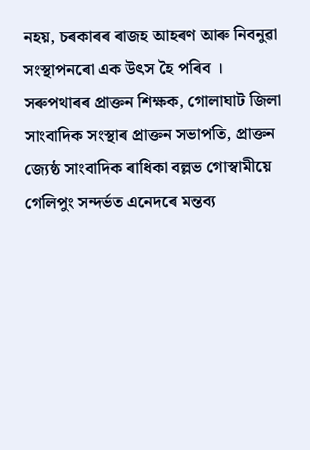নহয়, চৰকাৰৰ ৰাজহ আহৰণ আৰু নিবনুৱা সংস্থাপনৰো এক উৎস হৈ পৰিব ।
সৰুপথাৰৰ প্ৰাক্তন শিক্ষক, গোলাঘাট জিলা সাংবাদিক সংস্থাৰ প্ৰাক্তন সভাপতি, প্ৰাক্তন জ্যেষ্ঠ সাংবাদিক ৰাধিকা বল্লভ গোস্বামীয়ে গেলিপুং সন্দৰ্ভত এনেদৰে মন্তব্য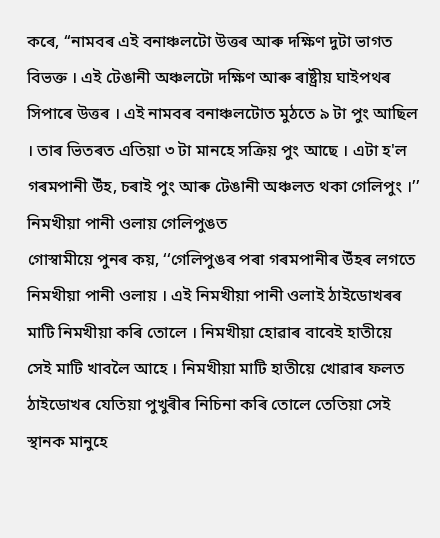কৰে, ‘‘নামবৰ এই বনাঞ্চলটো উত্তৰ আৰু দক্ষিণ দুটা ভাগত বিভক্ত । এই টেঙানী অঞ্চলটো দক্ষিণ আৰু ৰাষ্ট্ৰীয় ঘাইপথৰ সিপাৰে উত্তৰ । এই নামবৰ বনাঞ্চলটোত মুঠতে ৯ টা পুং আছিল । তাৰ ভিতৰত এতিয়া ৩ টা মানহে সক্ৰিয় পুং আছে । এটা হ'ল গৰমপানী উঁহ, চৰাই পুং আৰু টেঙানী অঞ্চলত থকা গেলিপুং ।’’
নিমখীয়া পানী ওলায় গেলিপুঙত
গোস্বামীয়ে পুনৰ কয়, ‘‘গেলিপুঙৰ পৰা গৰমপানীৰ উঁহৰ লগতে নিমখীয়া পানী ওলায় । এই নিমখীয়া পানী ওলাই ঠাইডোখৰৰ মাটি নিমখীয়া কৰি তোলে । নিমখীয়া হোৱাৰ বাবেই হাতীয়ে সেই মাটি খাবলৈ আহে । নিমখীয়া মাটি হাতীয়ে খোৱাৰ ফলত ঠাইডোখৰ যেতিয়া পুখুৰীৰ নিচিনা কৰি তোলে তেতিয়া সেই স্থানক মানুহে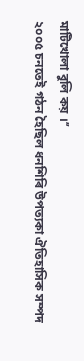মাটিখোলা বুলি কয় ।’’
২০০৫ চনতেই গঠন হৈছিল ধনশিৰি উপত্যকা ঐতিহাসিক সম্পদ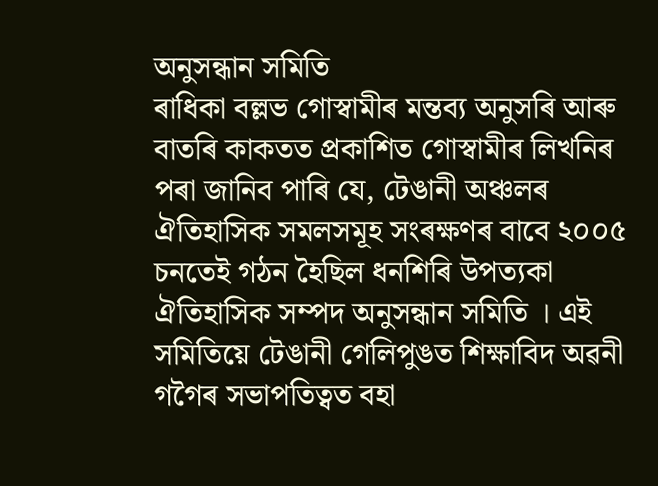অনুসন্ধান সমিতি
ৰাধিকা বল্লভ গোস্বামীৰ মন্তব্য অনুসৰি আৰু বাতৰি কাকতত প্ৰকাশিত গোস্বামীৰ লিখনিৰ পৰা জানিব পাৰি যে, টেঙানী অঞ্চলৰ ঐতিহাসিক সমলসমূহ সংৰক্ষণৰ বাবে ২০০৫ চনতেই গঠন হৈছিল ধনশিৰি উপত্যকা ঐতিহাসিক সম্পদ অনুসন্ধান সমিতি । এই সমিতিয়ে টেঙানী গেলিপুঙত শিক্ষাবিদ অৱনী গগৈৰ সভাপতিত্বত বহা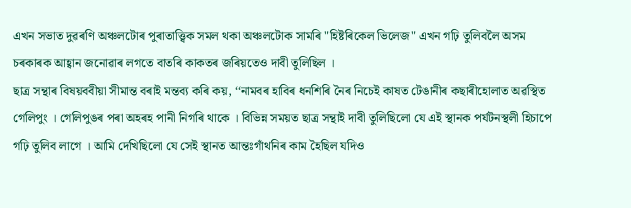এখন সভাত দুৱৰণি অঞ্চলটোৰ পুৰাতাত্ত্বিক সমল থকা অঞ্চলটোক সামৰি "হিষ্টৰিকেল ভিলেজ" এখন গঢ়ি তুলিবলৈ অসম চৰকাৰক আহ্বান জনোৱাৰ লগতে বাতৰি কাকতৰ জৰিয়তেও দাবী তুলিছিল ।
ছাত্ৰ সন্থাৰ বিষয়ববীয়া সীমান্ত বৰাই মন্তব্য কৰি কয়, ‘‘নামবৰ হাবিৰ ধনশিৰি নৈৰ নিচেই কাষত টেঙানীৰ কছাৰীহোলাত অৱস্থিত গেলিপুং । গেলিপুঙৰ পৰা অহৰহ পানী নিগৰি থাকে । বিভিন্ন সময়ত ছাত্ৰ সন্থাই দাবী তুলিছিলো যে এই স্থানক পৰ্যটনস্থলী হিচাপে গঢ়ি তুলিব লাগে । আমি দেখিছিলো যে সেই স্থানত আন্তঃগাঁথনিৰ কাম হৈছিল যদিও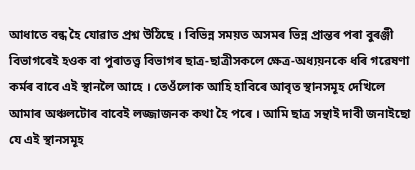আধাতে বন্ধ হৈ যোৱাত প্ৰশ্ন উঠিছে । বিভিন্ন সময়ত অসমৰ ভিন্ন প্ৰান্তৰ পৰা বুৰঞ্জী বিভাগৰেই হওক বা পুৰাতত্ত্ব বিভাগৰ ছাত্ৰ-ছাত্ৰীসকলে ক্ষেত্ৰ-অধ্যয়নকে ধৰি গৱেষণা কৰ্মৰ বাবে এই স্থানলৈ আহে । তেওঁলোক আহি হাবিৰে আবৃত স্থানসমূহ দেখিলে আমাৰ অঞ্চলটোৰ বাবেই লজ্জাজনক কথা হৈ পৰে । আমি ছাত্ৰ সন্থাই দাবী জনাইছো যে এই স্থানসমূহ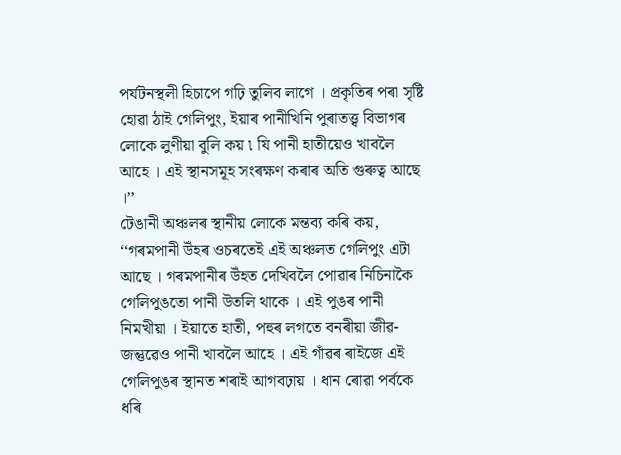পৰ্যটনস্থলী হিচাপে গঢ়ি তুলিব লাগে । প্ৰকৃতিৰ পৰা সৃষ্টি হোৱা ঠাই গেলিপুং, ইয়াৰ পানীখিনি পুৰাতত্ত্ব বিভাগৰ লোকে লুণীয়া বুলি কয় ৷ যি পানী হাতীয়েও খাবলৈ আহে । এই স্থানসমূহ সংৰক্ষণ কৰাৰ অতি গুৰুত্ব আছে ।’’
টেঙানী অঞ্চলৰ স্থানীয় লোকে মন্তব্য কৰি কয়, ‘‘গৰমপানী উঁহৰ ওচৰতেই এই অঞ্চলত গেলিপুং এটা আছে । গৰমপানীৰ উঁহত দেখিবলৈ পোৱাৰ নিচিনাকৈ গেলিপুঙতো পানী উতলি থাকে । এই পুঙৰ পানী নিমখীয়া । ইয়াতে হাতী, পহুৰ লগতে বনৰীয়া জীৱ-জন্তুৱেও পানী খাবলৈ আহে । এই গাঁৱৰ ৰাইজে এই গেলিপুঙৰ স্থানত শৰাই আগবঢ়ায় । ধান ৰোৱা পৰ্বকে ধৰি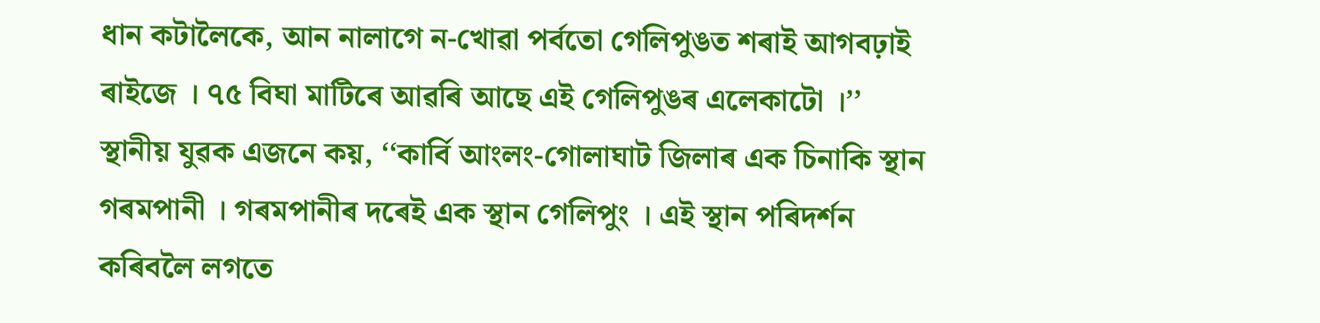ধান কটালৈকে, আন নালাগে ন-খোৱা পৰ্বতো গেলিপুঙত শৰাই আগবঢ়াই ৰাইজে । ৭৫ বিঘা মাটিৰে আৱৰি আছে এই গেলিপুঙৰ এলেকাটো ।’’
স্থানীয় যুৱক এজনে কয়, ‘‘কাৰ্বি আংলং-গোলাঘাট জিলাৰ এক চিনাকি স্থান গৰমপানী । গৰমপানীৰ দৰেই এক স্থান গেলিপুং । এই স্থান পৰিদৰ্শন কৰিবলৈ লগতে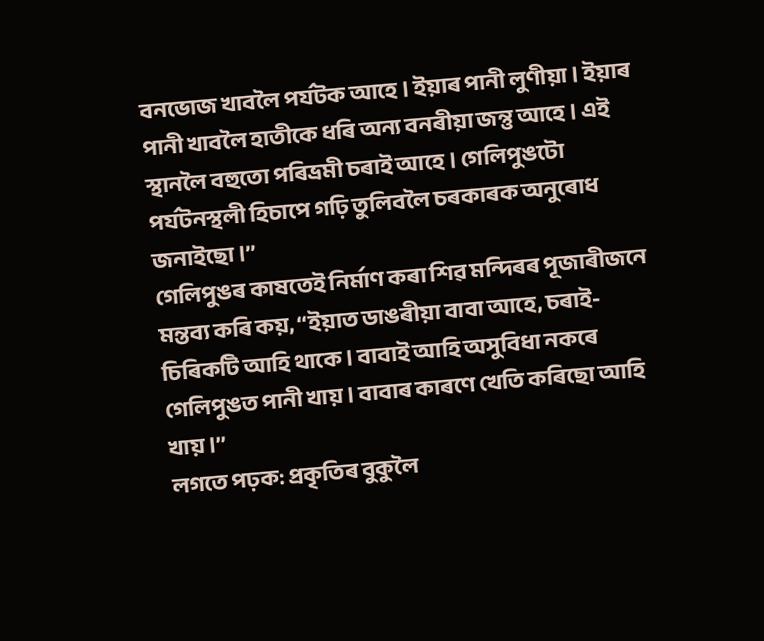বনভোজ খাবলৈ পৰ্যটক আহে । ইয়াৰ পানী লুণীয়া । ইয়াৰ পানী খাবলৈ হাতীকে ধৰি অন্য বনৰীয়া জন্তু আহে । এই স্থানলৈ বহুতো পৰিভ্ৰমী চৰাই আহে । গেলিপুঙটো পৰ্যটনস্থলী হিচাপে গঢ়ি তুলিবলৈ চৰকাৰক অনুৰোধ জনাইছো ।’’
গেলিপুঙৰ কাষতেই নিৰ্মাণ কৰা শিৱ মন্দিৰৰ পূজাৰীজনে মন্তব্য কৰি কয়, ‘‘ইয়াত ডাঙৰীয়া বাবা আহে, চৰাই-চিৰিকটি আহি থাকে । বাবাই আহি অসুবিধা নকৰে গেলিপুঙত পানী খায় । বাবাৰ কাৰণে খেতি কৰিছো আহি খায় ।’’
লগতে পঢ়ক: প্ৰকৃতিৰ বুকুলৈ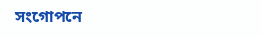সংগোপনে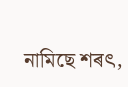নামিছে শৰৎ,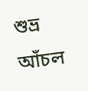শুভ্র আঁচল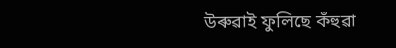উৰুৱাই ফুলিছে কঁহুৱা